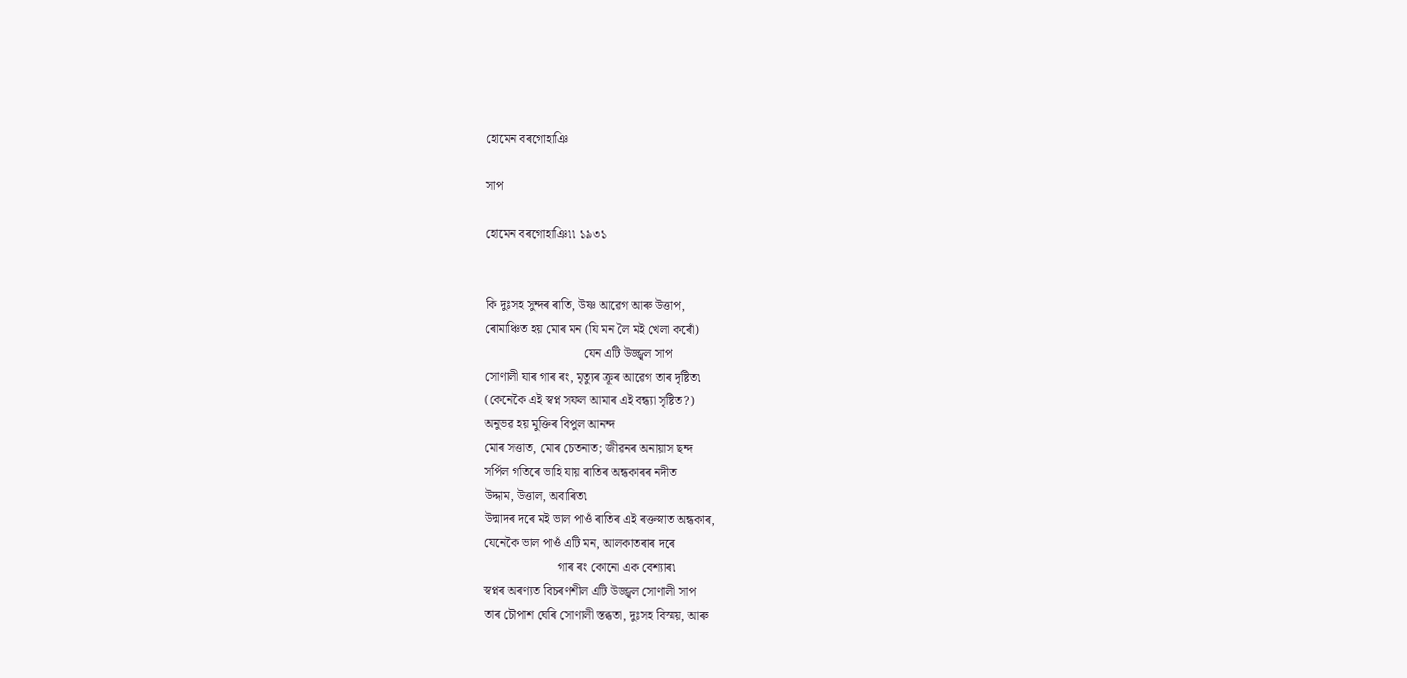হোমেন বৰগোহাঞি

সাপ

হোমেন বৰগোহাঞি৷৷ ১৯৩১


কি দুঃসহ সুন্দৰ ৰাতি, উষ্ণ আৱেগ আৰু উত্তাপ,
ৰোমাঞ্চিত হয় মোৰ মন (যি মন লৈ মই খেলা কৰোঁ)
                                যেন এটি উজ্জ্বল সাপ
সোণালী যাৰ গাৰ ৰং, মৃত্যুৰ ক্ৰূৰ আৱেগ তাৰ দৃষ্টিত৷
(কেনেকৈ এই স্বপ্ন সফল আমাৰ এই বন্ধ্যা সৃষ্টিত?)
অনুভৱ হয় মুক্তিৰ বিপুল আনন্দ
মোৰ সত্তাত, মোৰ চেতনাত; জীৱনৰ অনায়াস ছন্দ
সৰ্পিল গতিৰে ভাহি যায় ৰাতিৰ অন্ধকাৰৰ নদীত
উদ্দাম, উত্তাল, অবাৰিত৷
উদ্মাদৰ দৰে মই ভাল পাওঁ ৰাতিৰ এই ৰক্তস্নাত অন্ধকাৰ,
যেনেকৈ ভাল পাওঁ এটি মন, আলকাতৰাৰ দৰে
                        গাৰ ৰং কোনো এক বেশ্যাৰ৷
স্বপ্নৰ অৰণ্যত বিচৰণশীল এটি উজ্জ্বল সোণালী সাপ
তাৰ চৌপাশ ঘেৰি সোণালী স্তব্ধতা, দুঃসহ বিস্ময়, আৰু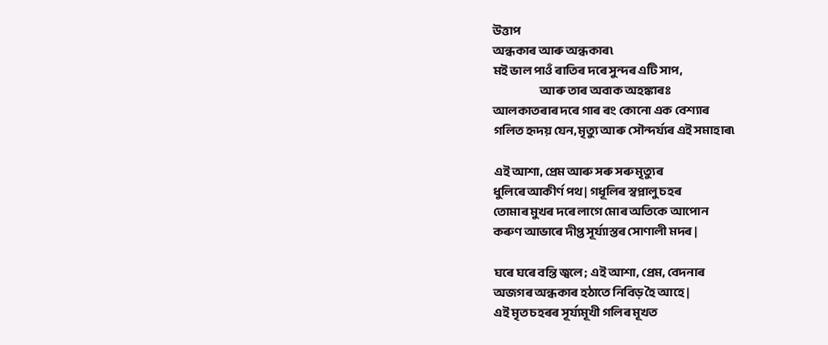উত্তাপ
অন্ধকাৰ আৰু অন্ধকাৰ৷
মই ভাল পাওঁ ৰাতিৰ দৰে সুন্দৰ এটি সাপ,
                        আৰু তাৰ অবাক অহঙ্কাৰঃ
আলকাতৰাৰ দৰে গাৰ ৰং কোনো এক বেশ্যাৰ
গলিত হৃদয় যেন, মৃত্যু আৰু সৌন্দৰ্য্যৰ এই সমাহাৰ৷

এই আশা, প্ৰেম আৰু সৰু সৰু মৃত্যুৰ
ধুলিৰে আকীৰ্ণ পথ | গধূলিৰ স্বপ্নালু চহৰ
তোমাৰ মুখৰ দৰে লাগে মোৰ অতিকে আপোন
কৰুণ আভাৰে দীপ্ত সূৰ্য্যাস্তৰ সোণালী মদৰ |

ঘৰে ঘৰে বন্তি জ্বলে; এই আশা, প্ৰেম, বেদনাৰ
অজগৰ অন্ধকাৰ হঠাতে নিবিড় হৈ আহে |
এই মৃত চহৰৰ সূৰ্য্যমূখী গলিৰ মূখত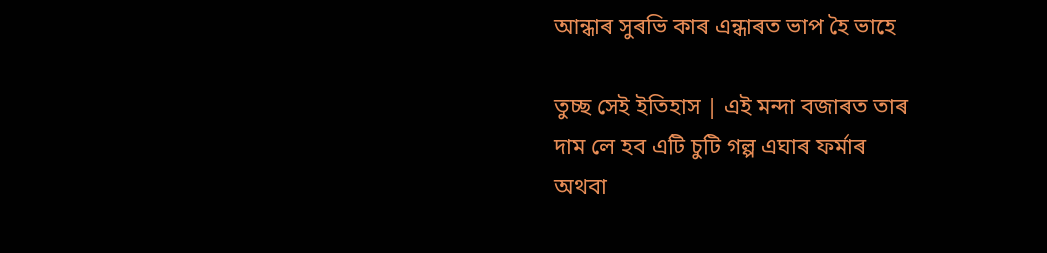আন্ধাৰ সুৰভি কাৰ এন্ধাৰত ভাপ হৈ ভাহে

তুচ্ছ সেই ইতিহাস | এই মন্দা বজাৰত তাৰ
দাম লে হব এটি চুটি গল্প এঘাৰ ফৰ্মাৰ
অথবা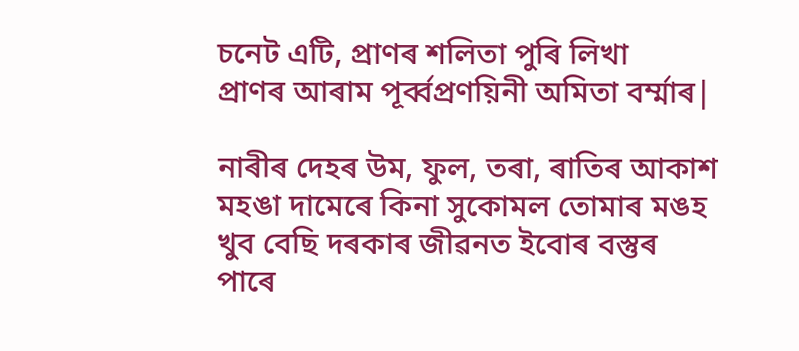চনেট এটি, প্ৰাণৰ শলিতা পুৰি লিখা
প্ৰাণৰ আৰাম পূৰ্ব্বপ্ৰণয়িনী অমিতা বৰ্ম্মাৰ|

নাৰীৰ দেহৰ উম, ফুল, তৰা, ৰাতিৰ আকাশ
মহঙা দামেৰে কিনা সুকোমল তোমাৰ মঙহ
খুব বেছি দৰকাৰ জীৱনত ইবোৰ বস্তুৰ
পাৰে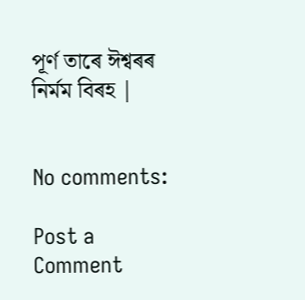পূৰ্ণ তাৰে ঈশ্বৰৰ নিৰ্মম বিৰহ |


No comments:

Post a Comment